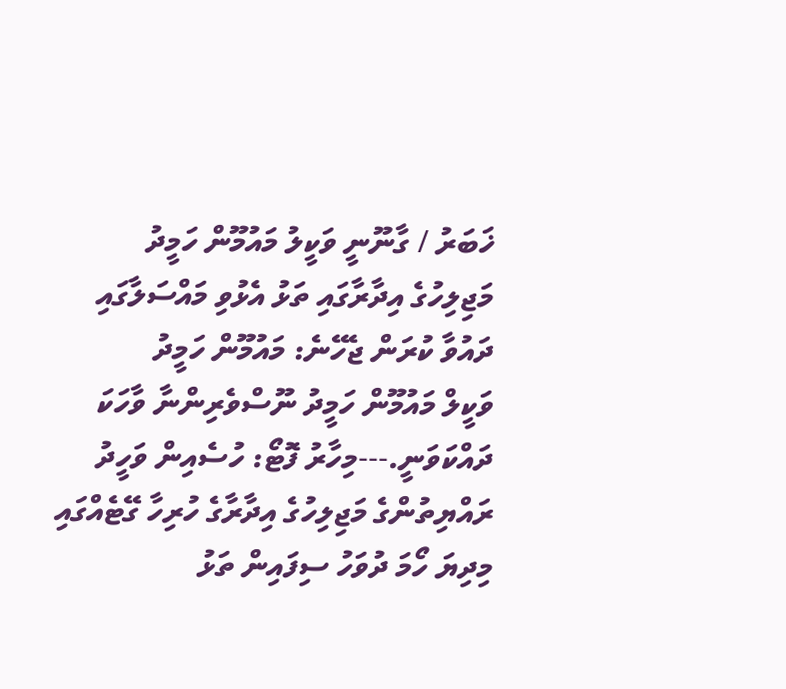ޚަބަރު / ގާނޫނީ ވަކީލު މައުމޫން ހަމީދު
މަޖިލިހުގެ އިދާރާގައި ތަޅު އެޅުވި މައްސަލާގައި ދައުވާ ކުރަން ޖެހޭނެ: މައުމޫން ހަމީދު
ވަކީލް މައުމޫން ހަމީދު ނޫސްވެރިންނާ ވާހަކަ ދައްކަވަނީ.---މިހާރު ފޮޓޯ: ހުސެއިން ވަހީދު
ރައްޔިތުންގެ މަޖިލިހުގެ އިދާރާގެ ހުރިހާ ގޭޓެއްގައި މިދިޔަ ހޯމަ ދުވަހު ސިފައިން ތަޅު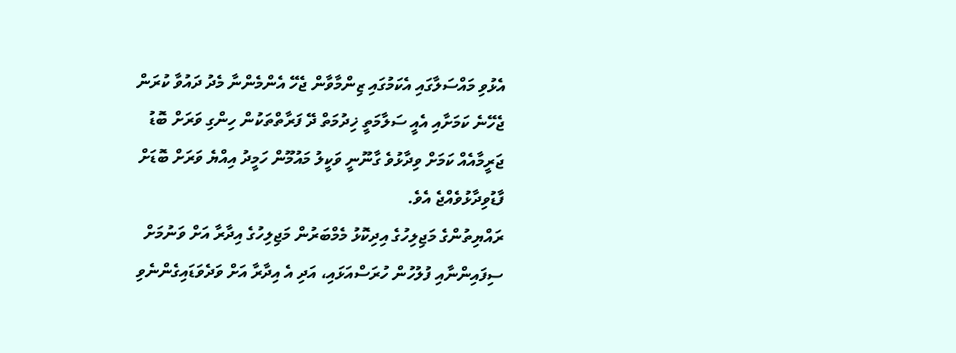އެޅުވި މައްސަލާގައި އެކަމުގައި ޒިންމާވާން ޖެހޭ އެންމެންނާ މެދު ދައުވާ ކުރަން ޖެހޭނެ ކަމަށާއި އެއީ ސަލާމަތީ ޚިދުމަތް ދޭ ފަރާތްތަކުން ހިންގި ވަރަށް ބޮޑު ޖަރީމާއެއް ކަމަށް ވިދާޅުވެ ގާނޫނީ ވަކީލު މައުމޫން ހަމީދު އިއްޔެ ވަރަށް ބޮޑަށް ފާޑުވިދާޅުވެއްޖެ އެވެ.
ރައްޔިތުންގެ މަޖިލިހުގެ އިދިކޮޅު މެމްބަރުން މަޖިލިހުގެ އިދާރާ އަށް ވަނުމަށް ސިފައިންނާއި ފުލުހުން ހުރަސްއަޅައި، އަދި އެ އިދާރާ އަށް ވަދެވަޑައިގެންނެވި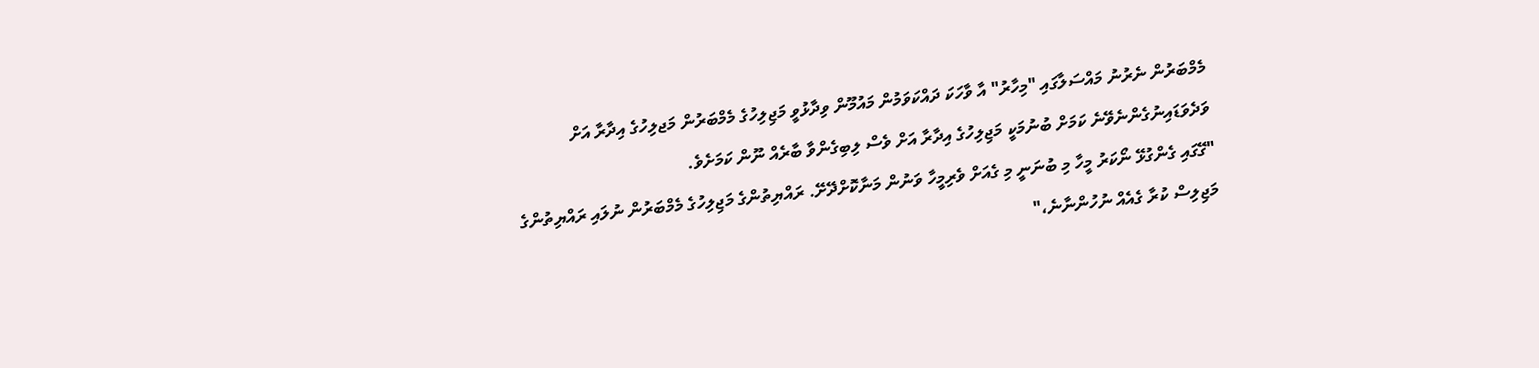މެމްބަރުން ނެރުނު މައްސަލާގައި "މިހާރު" އާ ވާހަކަ ދައްކަވަމުން މައުމޫން ވިދާޅުވީ މަޖިލިހުގެ މެމްބަރުން މަޖލިހުގެ އިދާރާ އަށް ވަދެވަޑައިނުގެންނެވޭނެ ކަމަށް ބުނުމަކީ މަޖިލިހުގެ އިދާރާ އަށް ވެސް ލިބިގެންވާ ބާރެއް ނޫން ކަމަށެވެ.
"ގޭގައި ގެންގުޅޭ ނޯކަރު މީހާ މި ބުނަނީ މި ގެއަށް ވެރިމީހާ ވަނުން މަނާކޮށްދޭށޭ. ރައްޔިތުންގެ މަޖިލިހުގެ މެމްބަރުން ނުލައި ރައްޔިތުންގެ މަޖިލިސް ކުރާ ގެއެއް ނުހުންނާނެ،"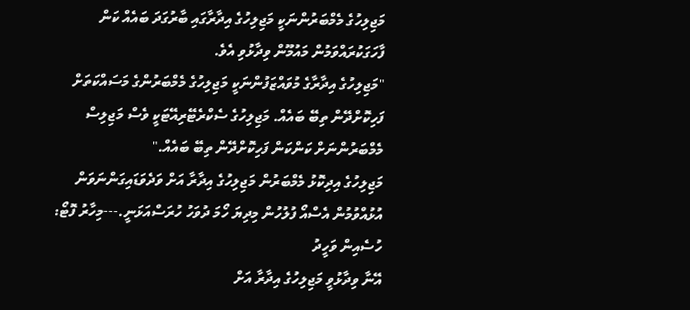މަޖިލިހުގެ މެމްބަރުންނަކީ މަޖިލިހުގެ އިދާރާގައި ބާރުގަދަ ބައެއް ކަން ފާހަގަކުރައްވަމުން މައުމޫން ވިދާޅުވި އެވެ.
"މަޖިލިހުގެ އިދާރާގެ މުވައްޒަފުންނަކީ މަޖިލިހުގެ މެމްބަރުންގެ މަސައްކަތަށް ފަހިކޮށްދޭން ތިބޭ ބައެއް. މަޖިލިހުގެ ސެކްރެޓޭރިއޭޓަކީ ވެސް މަޖިލިސް މެމްބަރުންނަށް ކަންކަން ފަހިކޮށްދޭން ތިބޭ ބައެއް."
މަޖިލިހުގެ އިދިކޮޅު މެމްބަރުން މަޖިލިހުގެ އިދާރާ އަށް ވަދެވަޑައިގަންނަވަން އުޅުއްވުމުން އެސްއޯ ފުލުހުން މިދިޔަ ހޯމަ ދުވަހު ހުރަސްއަޅަނީ.---މިހާރު ފޮޓޯ: ހުސެއިން ވަހީދު
އޭނާ ވިދާޅުވީ މަޖިލިހުގެ އިދާރާ އަށް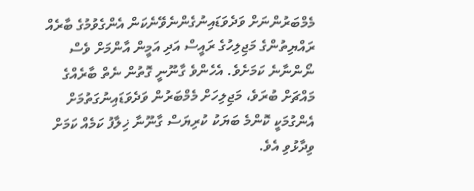މެމްބަރުންނަށް ވަދެވަޑައިނުގެންނެވޭނެކަން އެންގެވުމުގެ ބާރެއް ރައްޔިތުންގެ މަޖިލިހުގެ ރައީސް އަދި އަމީން އާންމަށް ވެސް ނޯންނާނެ ކަމަށެވެ. އެހެންވެ ގާނޫނީ ގޮތުން ނެތް ބާރެއްގެ މައްޗަށް ބުރަވެ، މަޖިލިހަށް މެމްބަރުން ވަދެވަޑައިނުގަތުމަށް އެންގުމަކީ ކޮންމެ ބަޔަކު ކުރިޔަސް ގާނޫނާ ޚިލާފު ކަމެއް ކަމަށް ވިދާޅުވި އެވެ.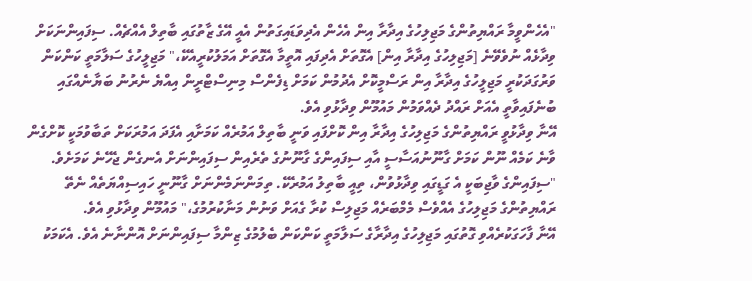"އެހެންވީމާ ރައްޔިތުންގެ މަޖިލިހުގެ އިދާރާ އިން އެހެން އެދިވަޑައިގަތުން އެއީ އޭގެ ޒާތުގައި ބާތިލް އެއްޗެއް. ސިފައިންނަކަށް ވިދާޅެއް ނުވެވޭނެ [މަޖިލިހުގެ އިދާރާ އިން] އެގޮތަށް އެދިފައި އޮތީމާ އެގޮތަށް އަމަލުކުރީއެކޭ،" މަޖިލީހުގެ ސަލާމަތީ ކަންކަން ވަރުގަދަކުރީ މަޖިލީހުގެ އިދާރާ އިން ރަސްމީކޮށް އެދުމުން ކަމަށް ޑިފެންސް މިނިސްޓްރީން އިއްޔެ ނެރުނު ބަޔާނެއްގައި ބުނެފައިވާތީ އެއަށް ރައްދު ދެއްވަމުން މައުމޫން ވިދާޅުވި އެވެ.
އޭނާ ވިދާޅުވީ ރައްޔިތުންގެ މަޖިލިހުގެ އިދާރާ އިން ކޮށްފައި ވަނީ ބާތިލް އަމުރެއް ކަމަށާއި އެފަދަ އަމުރަކަށް ތަބާވުމަކީ ކޮށްގެން ވާނެ ކަމެއް ނޫން ކަމަށް ގާނޫނުއަސާސީ އާއި ސިފައިންގެ ގާނޫނުގެ ތެރެއިން ސިފައިންނަށް އެނގެން ޖެހޭނެ ކަމަށެވެ.
"ސިފައިންގެ ވާޖިބަކީ އެ ގަޑީގައި ވިދާޅުވުން، ތިއީ ބާތިލު އަމުރެކޭ. ތިމަންނަމެންނަށް ގާނޫނީ ހައިސިއްޔަތެއް ނެތޭ ރައްޔިތުންގެ މަޖިލިހުގެ އެއްވެސް މެމްބަރެއް މަޖިލިސް ކުރާ ގެއަށް ވަނުން މަނާކުރުމުގެ،" މައުމޫން ވިދާޅުވި އެވެ.
އޭނާ ފާހަގަކުރެއްވި ގޮތުގައި މަޖިލިހުގެ އިދާރާގެ ސަލާމަތީ ކަންކަން ބެލުމުގެ ޒިންމާ ސިފައިންނަށް އޮންނާނެ އެވެ. އެކަމަކު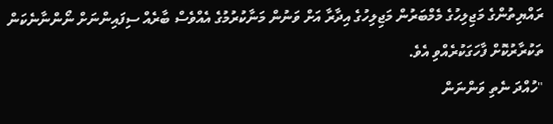ރައްޔިތުންގެ މަޖިލިހުގެ މެމްބަރުން މަޖިލިހުގެ އިދާރާ އަށް ވަނުން މަނާކުރުމުގެ އެއްވެސް ބާރެއް ސިފައިންނަށް ނޯންނާނެކަން ތަކުރާރުކޮށް ފާހަގަކުރެއްވި އެވެ.
"ހުއްދަ ނެތި ވަންނަން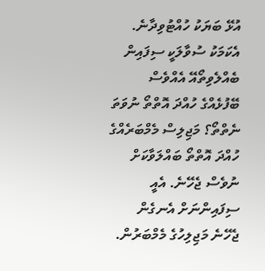އުޅޭ ބަޔަކު ހުއްޓުވިދާނެ. އެކަމަކު ސުވާލަކީ ސިފައިން ބެއްލެވިތޯއޭ އެއްވެސް ބޭފުޅެއްގެ ހުއްދަ އޮތްތޯ ނުވަތަ ނެތްތޯ؟ މަޖިލިސް މެމްބަރެއްގެ ހުއްދަ އޮތްތޯ ބައްލަވާކަށް ނުވެސް ޖެހޭނެ. އެއީ ސިފައިންނަށް އެނގެން ޖެހޭނެ މަޖިލިހުގެ މެމްބަރުން.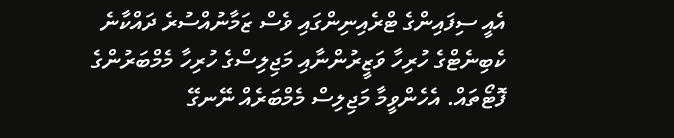އެއީ ސިފައިންގެ ޓްރެއިނިންގައި ވެސް ޒަމާނުއްސުރެ ދައްކާނެ ކެބިނެޓްގެ ހުރިހާ ވަޒީރުންނާއި މަޖިލިސްގެ ހުރިހާ މެމްބަރުންގެ ފޮޓޯތައް. އެހެންވީމާ މަޖިލިސް މެމްބަރެއް ނޭނގޭ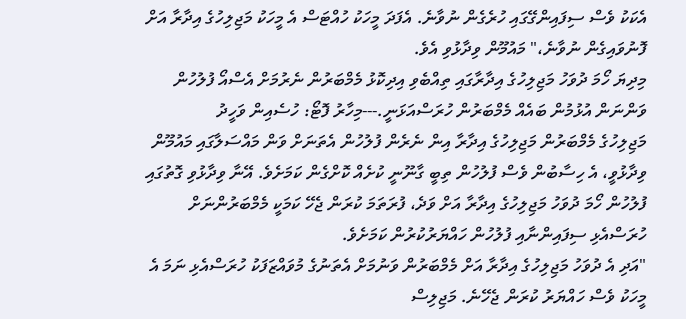އެކަކު ވެސް ސިފައިންގޭގައި ހުރެގެން ނުވާނެ. އެފަދަ މީހަކު ހުއްޓަސް އެ މީހަކު މަޖިލިހުގެ އިދާރާ އަށް ފޮނުވައިގެން ނުވާނެ،" މައުމޫން ވިދާޅުވި އެވެ.
މިދިޔަ ހޯމަ ދުވަހު މަޖިލިހުގެ އިދާރާގައި ތިއްބެވި އިދިކޮޅު މެމްބަރުން ނެރުމަށް އެސްއޯ ފުލުހުން ވަންނަން އުޅުމުން ބައެއް މެމްބަރުން ހުރަސްއަޅަނީ.---މިހާރު ފޮޓޯ: ހުސެއިން ވަހީދު
މަޖިލިހުގެ މެމްބަރުން މަޖިލިހުގެ އިދާރާ އިން ނެރެން ފުލުހުން އެތަނަށް ވަން މައްސަލާގައި މައުމޫން ވިދާޅުވީ، އެ ހިސާބުން ވެސް ފުލުހުން ތިބީ ގާނޫނީ ކުށެއް ކޮށްގެން ކަމަށެވެ. އޭނާ ވިދާޅުވި ގޮތުގައި ފުލުހުން ހޯމަ ދުވަހު މަޖިލިހުގެ އިދާރާ އަށް ވަދެ، ފުރަތަމަ ކުރަން ޖެހޭ ކަމަކީ މެމްބަރުންނަށް ހުރަސްއެޅި ސިފައިންނާއި ފުލުހުން ހައްޔަރުކުރުން ކަމަށެވެ.
"އަދި އެ ދުވަހު މަޖިލިހުގެ އިދާރާ އަށް މެމްބަރުން ވަނުމަށް އެތަނުގެ މުވައްޒަފަކު ހުރަސްއެޅި ނަމަ އެ މީހަކު ވެސް ހައްޔަރު ކުރަން ޖެހޭނެ. މަޖިލިސް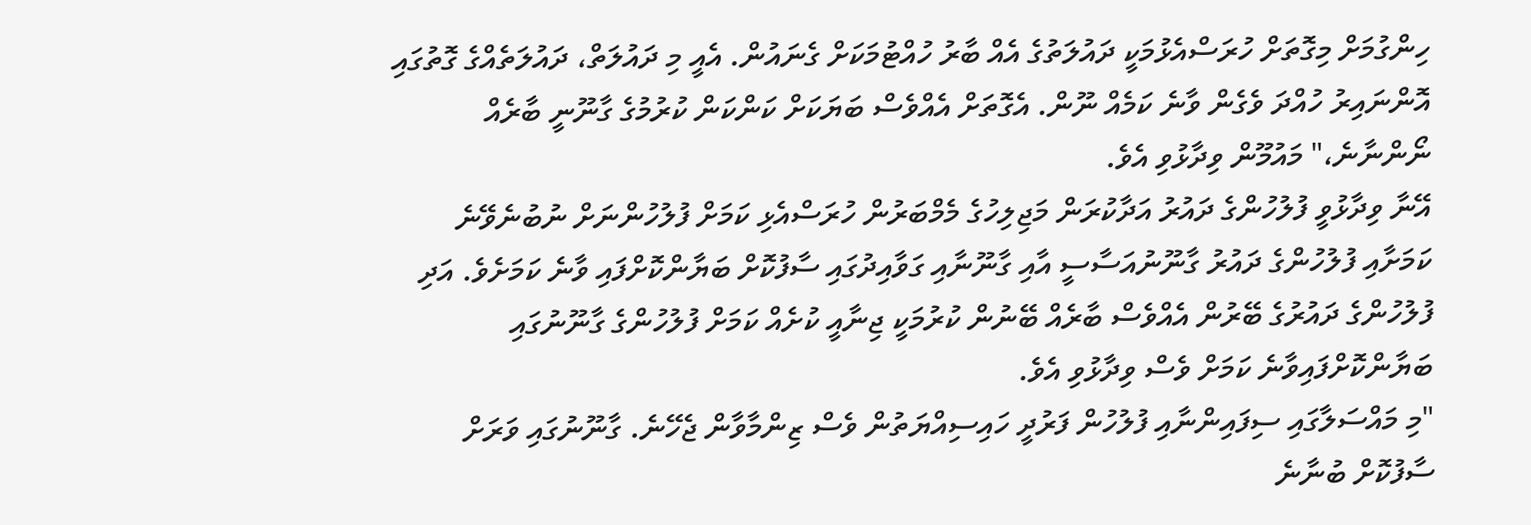ހިންގުމަށް މިގޮތަށް ހުރަސްއެޅުމަކީ ދައުލަތުގެ އެއް ބާރު ހުއްޓުމަކަށް ގެނައުން. އެއީ މި ދައުލަތް، ދައުލަތެއްގެ ގޮތުގައި އޮންނައިރު ހުއްދަ ވެގެން ވާނެ ކަމެއް ނޫން. އެގޮތަށް އެއްވެސް ބަޔަކަށް ކަންކަން ކުރުމުގެ ގާނޫނީ ބާރެއް ނޯންނާނެ،" މައުމޫން ވިދާޅުވި އެވެ.
އޭނާ ވިދާޅުވީ ފުލުހުންގެ ދައުރު އަދާކުރަން މަޖިލިހުގެ މެމްބަރުން ހުރަސްއެޅި ކަމަށް ފުލުހުންނަށް ނުބުނެވޭނެ ކަމަށާއި ފުލުހުންގެ ދައުރު ގާނޫނުއަސާސީ އާއި ގާނޫނާއި ގަވާއިދުގައި ސާފުކޮށް ބަޔާންކޮށްފައި ވާނެ ކަމަށެވެ. އަދި ފުލުހުންގެ ދައުރުގެ ބޭރުން އެއްވެސް ބާރެއް ބޭނުން ކުރުމަކީ ޖިނާއީ ކުށެއް ކަމަށް ފުލުހުންގެ ގާނޫނުގައި ބަޔާންކޮށްފައިވާނެ ކަމަށް ވެސް ވިދާޅުވި އެވެ.
"މި މައްސަލާގައި ސިފައިންނާއި ފުލުހުން ފަރުދީ ހައިސިއްޔަތުން ވެސް ޒިންމާވާން ޖެހޭނެ. ގާނޫނުގައި ވަރަށް ސާފުކޮށް ބުނާނެ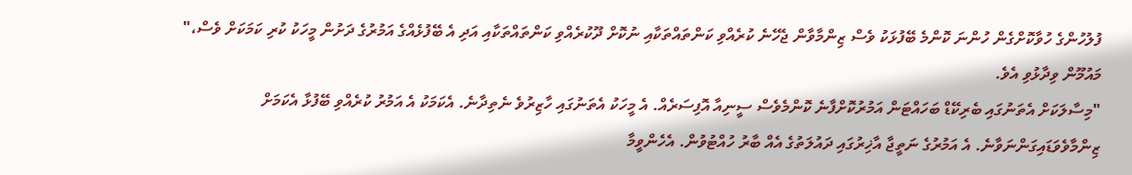ފުލުހުންގެ ހުވާކޮށްގެން ހުންނަ ކޮންމެ ބޭފުޅަކު ވެސް ޒިންމާވާން ޖެހޭނެ ކުރެއްވި ކަންތައްތަކާއި ނުކޮށް ދޫކުރެއްވި ކަންތައްތަކާއި އަދި އެ ބޭފުޅެއްގެ އަމުރުގެ ދަށުން މީހަކު ކުރި ކަމަކަށް ވެސް،" މައުމޫން ވިދާޅުވި އެވެ.
"މިސާލަކަށް އެތަނުގައި ބެރިކޭޑް ބަހައްޓަން އަމުރުކޮށްފާނެ ކޮންމެވެސް ސީނިއާ އޮފިސަރެއް. އެ މީހަކު އެތަނުގައި ހާޒިރުވެ ނެތިދާނެ. އެކަމަކު އެ އަމުރު ކުރެއްވި ބޭފުޅާ އެކަމަށް ޒިންމާވެވަޑައިގަންނަވާނެ. އެ އަމުރުގެ ނަތީޖާ އާޚިރުގައި ދައުލަތުގެ އެއް ބާރު ހުއްޓުވުން. އެހެންވީމާ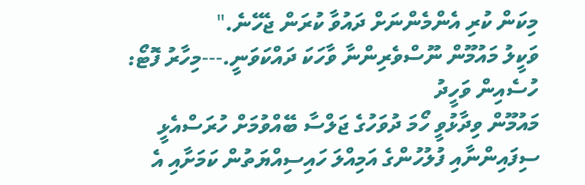މިކަން ކުރި އެންމެންނަށް ދައުވާ ކުރަން ޖެހޭނެ."
ވަކީލު މައުމޫން ނޫސްވެރިންނާ ވާހަކަ ދައްކަވަނީ.---މިހާރު ފޮޓޯ: ހުސެއިން ވަހީދު
މައުމޫން ވިދާޅުވީ ހޯމަ ދުވަހުގެ ޖަލްސާ ބޭއްވުމަށް ހުރަސްއެޅީ ސިފައިންނާއި ފުލުހުންގެ އަމިއްލަ ހައިސިއްޔަތުން ކަމަށާއި އެ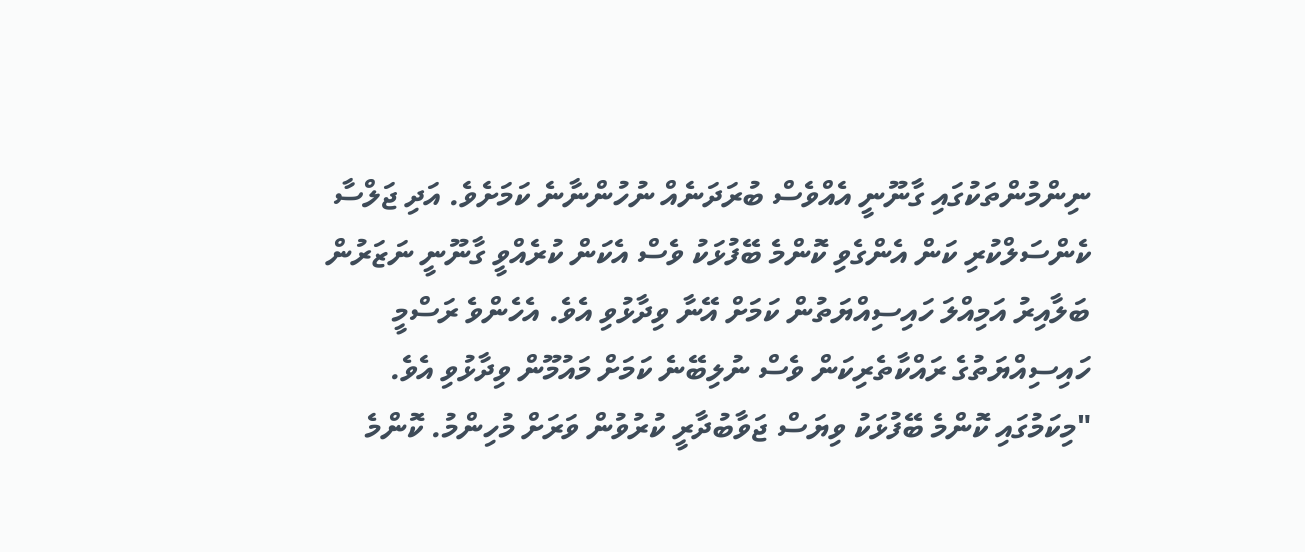ނިންމުންތަކުގައި ގާނޫނީ އެއްވެސް ބުރަދަނެއް ނުހުންނާނެ ކަމަށެވެ. އަދި ޖަލްސާ ކެންސަލްކުރި ކަން އެންގެވި ކޮންމެ ބޭފުޅަކު ވެސް އެކަން ކުރެއްވީ ގާނޫނީ ނަޒަރުން ބަލާއިރު އަމިއްލަ ހައިސިއްޔަތުން ކަމަށް އޭނާ ވިދާޅުވި އެވެ. އެހެންވެ ރަސްމީ ހައިސިއްޔަތުގެ ރައްކާތެރިކަން ވެސް ނުލިބޭނެ ކަމަށް މައުމޫން ވިދާޅުވި އެވެ.
"މިކަމުގައި ކޮންމެ ބޭފުޅަކު ވިޔަސް ޖަވާބުދާރީ ކުރުވުން ވަރަށް މުހިންމު. ކޮންމެ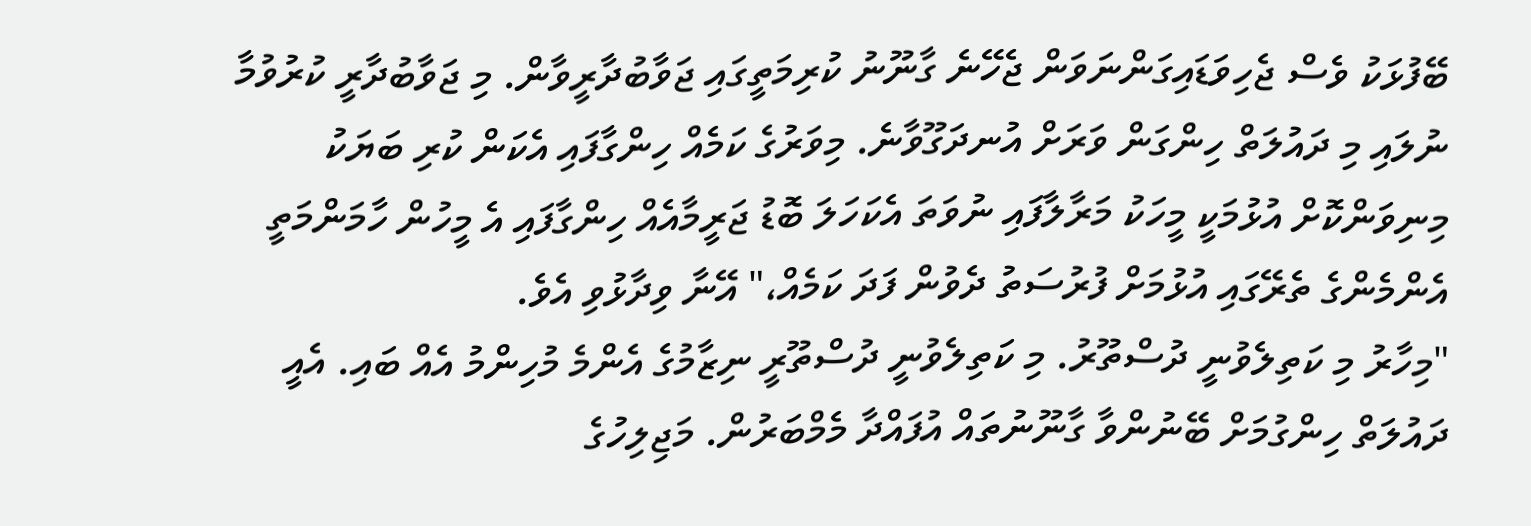ބޭފުޅަކު ވެސް ޖެހިވަޑައިގަންނަވަން ޖެހޭނެ ގާނޫނު ކުރިމަތީގައި ޖަވާބުދާރީވާން. މި ޖަވާބުދާރީ ކުރުވުމާ ނުލައި މި ދައުލަތް ހިންގަން ވަރަށް އުނދަގޫވާނެ. މިވަރުގެ ކަމެއް ހިންގާފައި އެކަން ކުރި ބަޔަކު މިނިވަންކޮށް އުޅުމަކީ މީހަކު މަރާލާފައި ނުވަތަ އެކަހަލަ ބޮޑު ޖަރީމާއެއް ހިންގާފައި އެ މީހުން ހާމަންމަތީ އެންމެންގެ ތެރޭގައި އުޅުމަށް ފުރުސަތު ދެވުން ފަދަ ކަމެއް،" އޭނާ ވިދާޅުވި އެވެ.
"މިހާރު މި ކަތިލެވުނީ ދުސްތޫރު. މި ކަތިލެވުނީ ދުސްތޫރީ ނިޒާމުގެ އެންމެ މުހިންމު އެއް ބައި. އެއީ ދައުލަތް ހިންގުމަށް ބޭނުންވާ ގާނޫނުތައް އުފައްދާ މެމްބަރުން. މަޖިލިހުގެ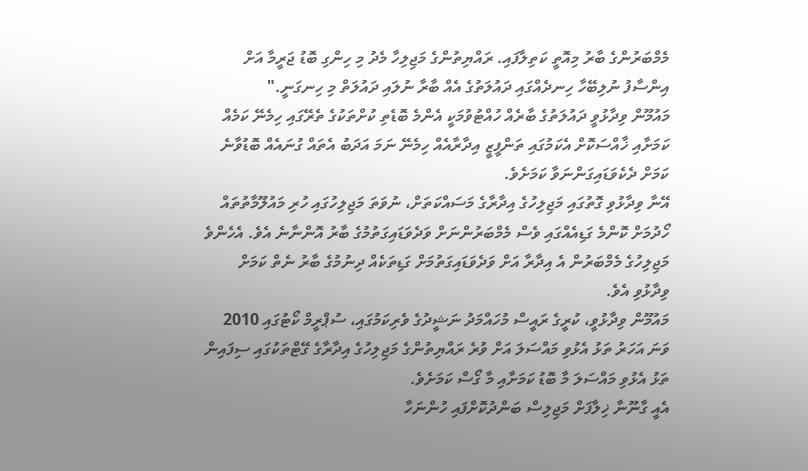މެމްބަރުންގެ ބާރު މިއޮތީ ކަތިލާފައި. ރައްޔިތުންގެ މަޖިލިހާ މެދު މި ހިންގި ބޮޑު ޖަރީމާ އަށް އިންސާފު ނުލިބޭހާ ހިނދެއްގައި ދައުލަތުގެ އެއް ބާރާ ނުލައި ދައުލަތް މި ހިނގަނީ."
މައުމޫން ވިދާޅުވީ ދައުލަތުގެ ބާރެއް ހުއްޓުވުމަކީ އެންމެ ބޮޑެތި ކުށްތަކުގެ ތެރޭގައި ހިމެނޭ ކަމެއް ކަމަށާއި ޚާއްސަކޮށް އެކަމުގައި ތަންފީޒީ އިދާރާއެއް ހިމެނޭ ނަމަ އަދަބު އެތައް ގުނައެއް ބޮޑުވާނެ ކަމަށް ދެކެވަޑައިގަންނަވާ ކަމަށެވެ.
އޭނާ ވިދާޅުވި ގޮތުގައި މަޖިލިހުގެ އިދާރާގެ މަސައްކަތަށް، ނުވަތަ މަޖިލިހުގައި ހުރި މައުލޫމާތުތައް ހޯދުމަށް ކޮންމެ ގަޑިއެއްގައި ވެސް މެމްބަރުންނަށް ވަދެވަޑައިގަތުމުގެ ބާރު އޮންނާނެ އެވެ. އެހެންވެ މަޖިލިހުގެ މެމްބަރުން އެ އިދާރާ އަށް ވަދެވަޑައިގަތުމަށް ގަޑިތަކެއް ދިނުމުގެ ބާރު ނެތް ކަމަށް ވިދާޅުވި އެވެ.
މައުމޫން ވިދާޅުވީ، ކުރީގެ ރައީސް މުހައްމަދު ނަޝީދުގެ ވެރިކަމުގައި، ސުޕްރީމް ކޯޓުގައި 2010 ވަނަ އަހަރު ތަޅު އެޅުވި މައްސަލަ އަށް ވުރެ ރައްޔިތުންގެ މަޖިލިހުގެ އިދާރާގެ ގޭޓްތަކުގައި ސިފައިން ތަޅު އެޅުވި މައްސަލަ މާ ބޮޑު ކަމަށާއި މާ ގޯސް ކަމަށެވެ.
އެއީ ގާނޫނާ ޚިލާފަށް މަޖިލިސް ބަންދުކޮށްފައި ހުންނަހާ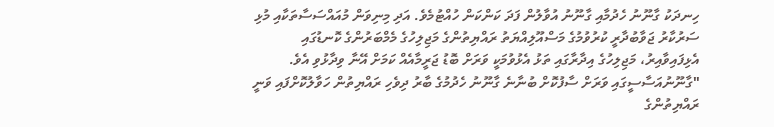ހިނދަކު ގާނޫނު ހެދުމާއި ގާނޫނު އުވާލުން ފަދަ ކަންކަން ހުއްޓުމެވެ. އަދި މިނިވަން މުއައްސަސާތަކާއި މުޅި ސަރުކާރު ޖަވާބުދާރީ ކުރުވުމުގެ މަސްއޫލިއްޔަތު ރައްޔިތުންގެ މަޖިލިހުގެ މެމްބަރުންގެ ކޮނޑުގައި އެޅިފައިވާއިރު، މަޖިލިހުގެ އިދާރާގައި ތަޅު އެޅުވުމަކީ ވަރަށް ބޮޑު ޖަރީމާއެއް ކަމަށް އޭނާ ވިދާޅުވި އެވެ.
"ގާނޫނުއަސާސީގައި ވަރަށް ސާފުކޮށް ބުނާނެ ގާނޫނު ހެދުމުގެ ބާރު ދިވެހި ރައްޔިތުން ހަވާލުކޮށްފައި ވަނީ ރައްޔިތުންގެ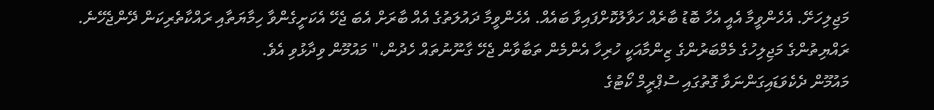މަޖިލިހަށޭ. އެހެންވީމާ އެއީ އެހާ ބޮޑު ބާރެއް ހަވާލުކޮށްފައިވާ ބައެއް. އެހެންވީމާ ދައުލަތުގެ އެއް ބާރަށް އެބަ ޖެހޭ އެކަށީގެންވާ ހިމާޔަތާއި ރައްކާތެރިކަން ދޭންޖެހޭނެ. ރައްޔިތުންގެ މަޖިލިހުގެ މެމްބަރުންގެ ޒިންމާއަކީ ހުރިހާ އެންމެން ތަބާވާން ޖެހޭ ގާނޫނުތައް ހެދުން،" މައުމޫން ވިދާޅުވި އެވެ.
މައުމޫން ދެކެވަޑައިގަންނަވާ ގޮތުގައި ސުޕްރީމް ކޯޓުގެ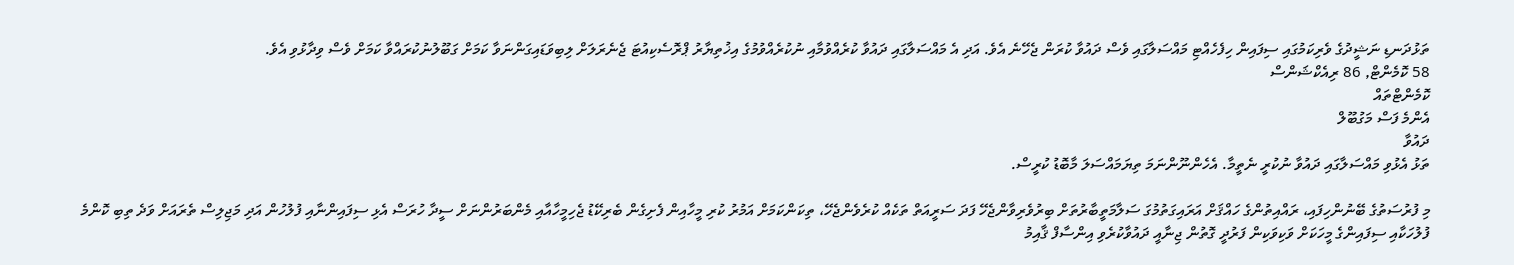ތަޅުދަނޑި ނަޝީދުގެ ވެރިކަމުގައި ސިފައިން ހިފެހެއްޓި މައްސަލާގައި ވެސް ދައުވާ ކުރަން ޖެހޭނެ އެވެ. އަދި އެ މައްސަލާގައި ދައުވާ ކުރެއްވުމާއި ނުކުރެއްވުމުގެ އިޚުތިޔާރު ޕްރޮސެކިއުޓަ ޖެނެރަލަށް ލިބިވަޑައިގަންނަވާ ކަމަށް ގަބޫލުނުކުރައްވާ ކަމަށް ވެސް ވިދާޅުވި އެވެ.
58 ކޮމެންޓް, 86 ރިއެކްޝަންސް
ކޮމެންޓްތައް
އެންމެ ފަސް މަގުބޫލް
ދައުވާ
ތަޅު އެޅުވި މައްސަލާގައި ދައުވާ ނުކުރީ ނެތީމާ. އެހެންނޫންނަމަ ތިޔަމައްސަލަ މާބޮޑު ކުރީސް.

މި ފުރުސަތުގެ ބޭނުންހިފައި، ރައްއިތުންގެ ހައްޤަށް އަރައިގަތުމުގަ ސަލާމަތީބާރުތަށް ބިރުވެރިވާންޖެހޭ ފަދަ ސަރީއަތް ތަކެއް ކުރެވެންޖެހޭ، ތިކަންކަމަށް އަމުރު ކުރި މީހާއިން ފެށިގެން ބެރިކޭޑު ޖެހިމީހާއާއި މެންބަރުންނަށް ސީދާ ހުރަސް އެޅި ސިފައިންނާއި ފުލުހުން އަދި މަޖިލިސް ތެރައަށް ވަދެ ތިބި ކޮންމެ ފުލުހަކާއި ސިފައިންގެ މީހަކަށް ވަކިވަކިން ފަރުދީ ގޮތުން ޖިނާއީ ދައުވާކުރެވި އިންސާފް ޤާއިމު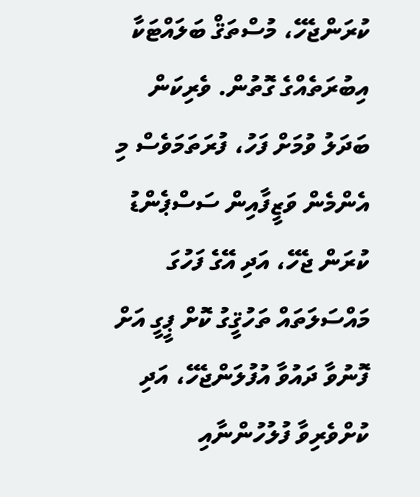ކުރަންޖެހޭ، މުސްތަޤް ބަލައްޓަކާ އިބުރަތެއްގެ ގޮތުން. ވެރިކަން ބަދަލު ވުމަށް ފަހު، ފުރަތަމަވެސް މި އެންމެން ވަޒީފާއިން ސަސްޕެންޑު ކުރަން ޖެހޭ، އަދި އޭގެ ފަހުގަ މައްސަލަތައް ތަހުޤީގު ކޮށް ޕީގީ އަށް ފޮނުވާ ދައުވާ އުފުލަންޖެހޭ، އަދި ކުށްވެރިވާ ފުލުހުންނާއި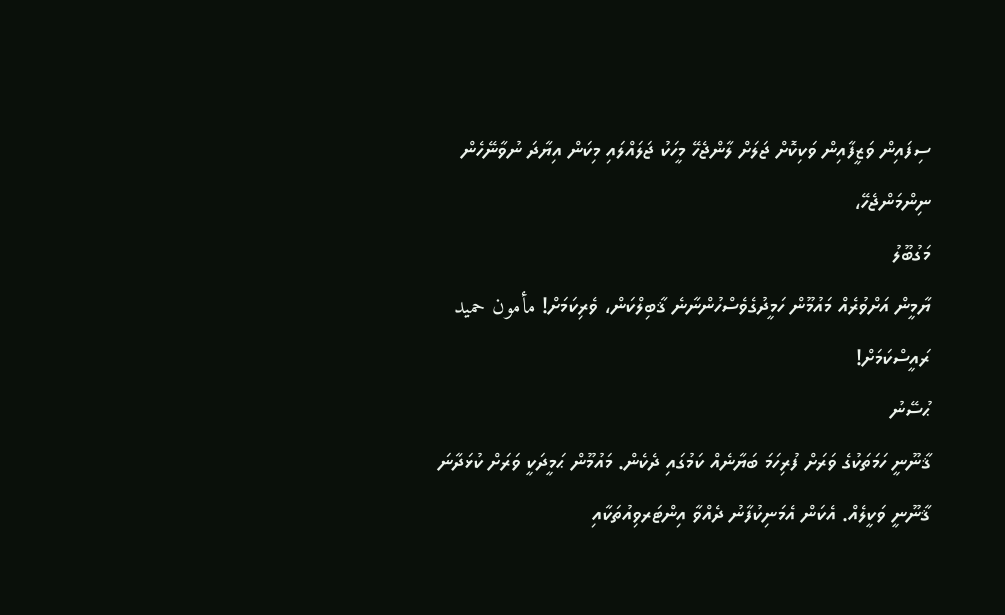ސިފައިން ވަޒީފާއިން ވަކިކޮށް ޖަލަށް ލާންޖެހޭ މީހަކު ޖަލައްލައި މިކަން އިޔާދަ ނުވާނޭހެން ނިންމަންޖެހޭ،
މަގުބޫލު
ޔާމީން އަށްވުރެއް މައުމޫން ހަމީދުގެވެސްހުންނާނެ ޤާބިލްކަން، ވެރިކަމަށް! مأمون حميد ރައީސްކަމަށް!
ޙުސޭނު
ޤާނޫނީ ހަމަތަކުގެ ވަރަށް ފުރިހަމަ ބަޔާނެއް ކަމުގައި ދެކެން. މައުމޫން ޙަމީދަކީ ވަރަށް ކުޅަދާނަ ޤާނޫނީ ވަކީލެއް. އެކަން އެމަނިކުފާނު ދެއްވާ އިންޓަރވިއުތަކާއި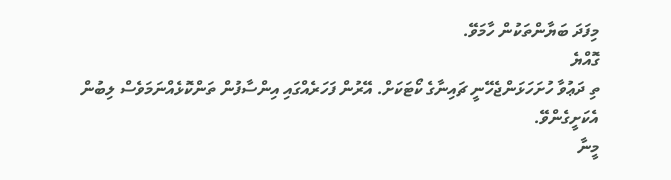މިފަދަ ބަޔާންތަކުން ހާމަވޭ.
ގޮއްޔެ
ތި ދަޢުވާ ހުށަހަޅަންޖެހޭނީ ޗައިނާގެ ކޯޓަކަށް. އޭރުން ފަހަރެއްގައި އިންސާފުން ތަންކޮޅެއްނަމަވެސް ލިބުން އެކަށީގެންވޭ.
މީނާ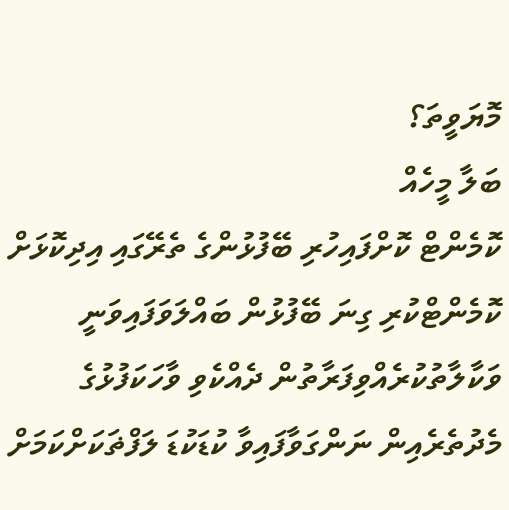މޮޔަވީތަ؟
ބަލާ މީހެއް
ކޮމެންޓް ކޮށްފައިހުރި ބޭފުޅުންގެ ތެރޭގައި އިދިކޮޅަށް ކޮމެންޓްކުރި ގިނަ ބޭފުޅުން ބައްލަވަފައިވަނީ ވަކާލާތުކުރެއްވިފަރާތުން ދެއްކެވި ވާހަކަފުޅުގެ މެދުތެރެއިން ނަންގަވާފައިވާ ކުޑަކުޑަ ލަފްޡަކަށްކަމަށް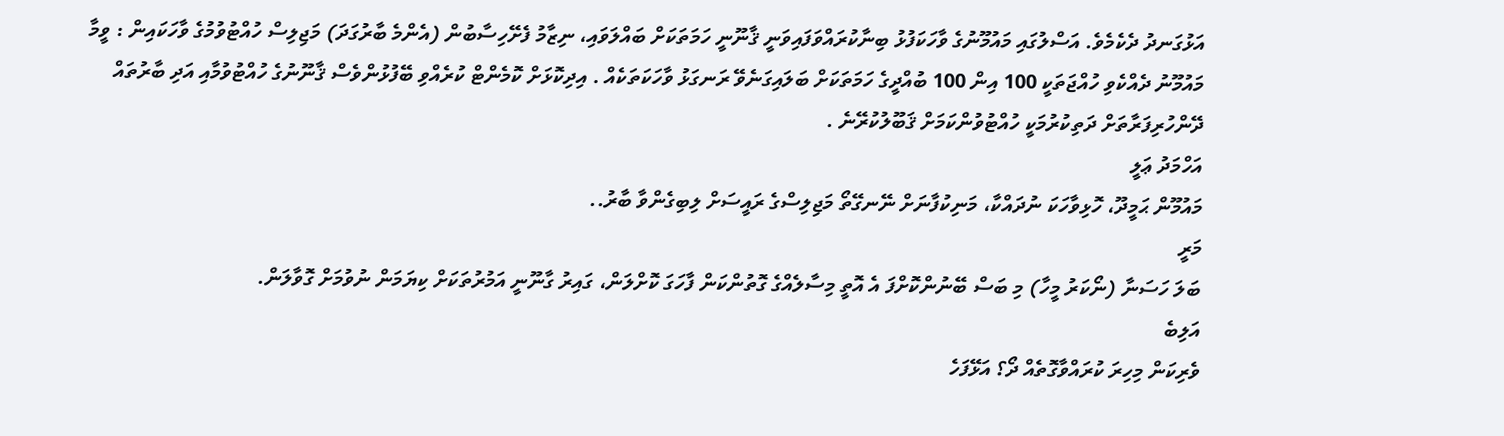އަޅުގަނދު ދެކެމެވެ. އަސްލުގައި މައުމޫނުގެ ވާހަކަފުޅު ބިނާކުރައްވަފައިވަނީ ޤާނޫނީ ހަމަތަކަށް ބައްލަވައި، ނިޒާމު ފެށޭހިސާބުން (އެންމެ ބާރުގަދަ) މަޖިލިސް ހުއްޓުވުމުގެ ވާހަކައިން : ވީމާ މައުމޫނު ދެއްކެވި ހުއްޖަތަކީ 100 އިން 100 ބުއްދީގެ ހަމަތަކަށް ބަލައިގަނެވޭ ރަނގަޅު ވާހަކަތަކެއް . އިދިކޮޅަށް ކޮމެންޓް ކުރެއްވި ބޭފުޅުންވެސް ޤާނޫނުގެ ހުއްޓުވުމާއި އަދި ބާރުތައް ދޭންހުރިފަރާތަށް ދަތިކުރުމަކީ ހުއްޓުވުންކަމަށް ޤަބޫލުކުރޭނެ .
އަހްމަދު ޢަލީ
މައުމޫން ޙަމީދޫ، ހޮޅިވާހަކަ ނުދައްކާ، މަނިކުފާނަށް ނޭނގޭތޯ މަޖިލިސްގެ ރައީސަށް ލިބިގެންވާ ބާރު..
މަރީ
ބަލަ ހަސަނާ (ނޯކަރު މީހާ) މި ބަސް ބޭނުންކޮށްފަ އެ އޮތީ މިސާލެއްގެ ގޮތުންކަން ފާހަގަ ކޮށްލަން، ގައިރު ގާނޫނީ އަމުރުތަކަށް ކިޔަމަން ނުވުމަށް ގޮވާލަން.
އަލިބެ
ވެރިކަން މިހިރަ ކުރައްވާގޮތެއް ދޯ؟ އަޅޭފަހެ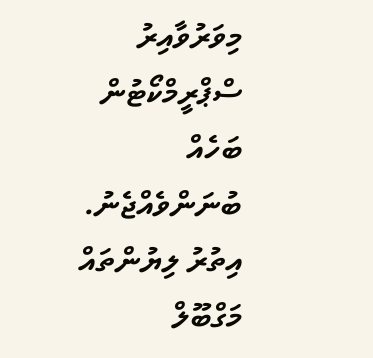މިވަރުވާއިރު ސްޕްރީމްކޯޓުން ބަހެއް ބުނަންވެއްޖެނު.
އިތުރު ލިޔުންތައް
މަގްބޫލް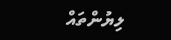ލިޔުންތައް